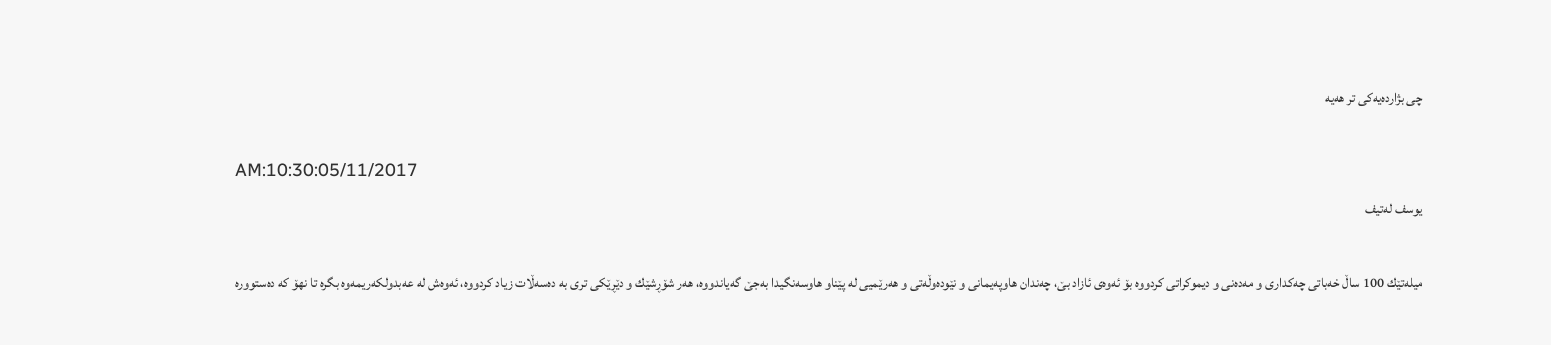چى بژارده‌یه‌كى تر هه‌یه‌

AM:10:30:05/11/2017
یوسف له‌تیف

میله‌تێك 100 ساڵ خه‌باتى چه‌كدارى و مه‌ده‌نى و دیموكراتى كردووه‌ بۆ ئه‌وه‌ى ئازاد بێ، چه‌ندان هاوپه‌یمانى و نێوده‌وڵه‌تی و هه‌رێمیى له‌ پێناو هاوسه‌نگیدا به‌جێ گه‌یاندووه‌، هه‌ر شۆڕشێك و دێڕێكى ترى به‌ ده‌سه‌ڵات زیاد كردووه‌، ئه‌وه‌ش له‌ عه‌بدولكه‌ریمه‌وه‌ بگره‌ تا نهۆ كه‌ ده‌ستووره‌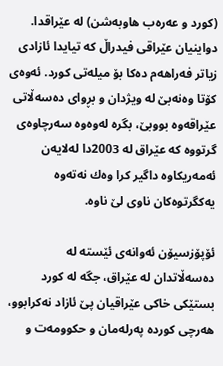(كورد و عه‌ره‌ب هاوبه‌شن) له‌ عێراقدا. دواینیان عێراقى فیدراڵ كه‌ تیایدا ئازادى زیاتر فه‌راهه‌م ده‌كا بۆ میله‌تى كورد. ئه‌وه‌ى كۆتا وه‌نه‌بێ له‌ ویژدان و بڕواى ده‌سه‌ڵاتى عێراقه‌وه‌ بووبێ، بگره‌ له‌وه‌وه‌ سه‌رچاوه‌ى گرتووه‌ كه‌ عێراق له‌ 2003دا له‌لایه‌ن ئه‌مه‌ریكاوه‌ داگیر كرا وه‌ك نه‌ته‌وه‌ یه‌كگرتوه‌كان ناوى لێ ناوه‌.

ئۆپۆزسیۆن ئه‌وانه‌ى ئێسته‌ له‌ ده‌سه‌ڵاتدان له‌ عێراق، جگه‌ له‌ كورد بستێكى خاكى عێراقیان پێ ئازاد نه‌كرابوو، هه‌رچى كورده‌ په‌رله‌مان و حكوومه‌ت و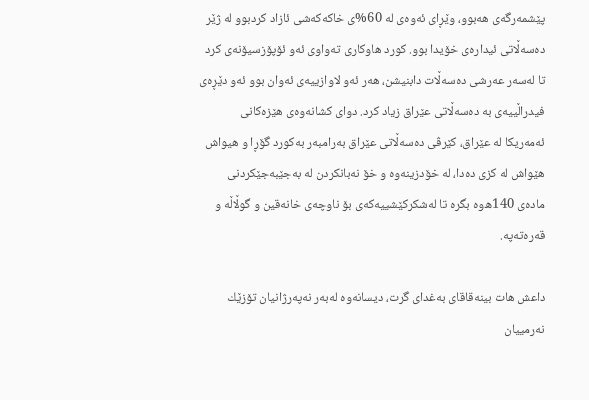پێشمه‌رگه‌ى هه‌بوو، وێڕاى ئه‌وه‌ى له‌ 60%ی خاكه‌كه‌شى ئازاد كردبوو له‌ ژێر ده‌سه‌ڵاتى ئیداره‌ى خۆیدا بوو. كورد هاوكارى ته‌واوى ئه‌و ئۆپۆزسیۆنه‌ى كرد تا له‌سه‌ر عه‌رشى ده‌سه‌ڵات دابنیشن، هه‌ر ئه‌و لاوازییه‌ى ئه‌وان بوو ئه‌و دێڕه‌ى فیدراڵییه‌ى به‌ ده‌سه‌ڵاتى عێراق زیاد كرد. دواى كشانه‌وه‌ى هێزه‌كانى ئه‌مه‌ریكا له‌ عێراق، كێرڤى ده‌سه‌ڵاتى عێراق به‌رامبه‌ر به‌كورد گۆڕا و هیواش هێواش له‌ كزى ده‌دا، له‌ خۆدزینه‌وه‌ و خۆ نه‌بانكردن له‌ به‌جێبه‌جێكردنى ماده‌ى 140ه‌وه‌ بگره‌ تا له‌شكركێشییه‌كه‌ى بۆ ناوچه‌ى خانه‌قین و گوڵاڵه‌ و قه‌ره‌ته‌په‌.

داعش هات بینه‌قاقاى به‌غداى گرت، دیسانه‌وه‌ له‌به‌ر نه‌په‌رژانیان تۆزێك نه‌رمییان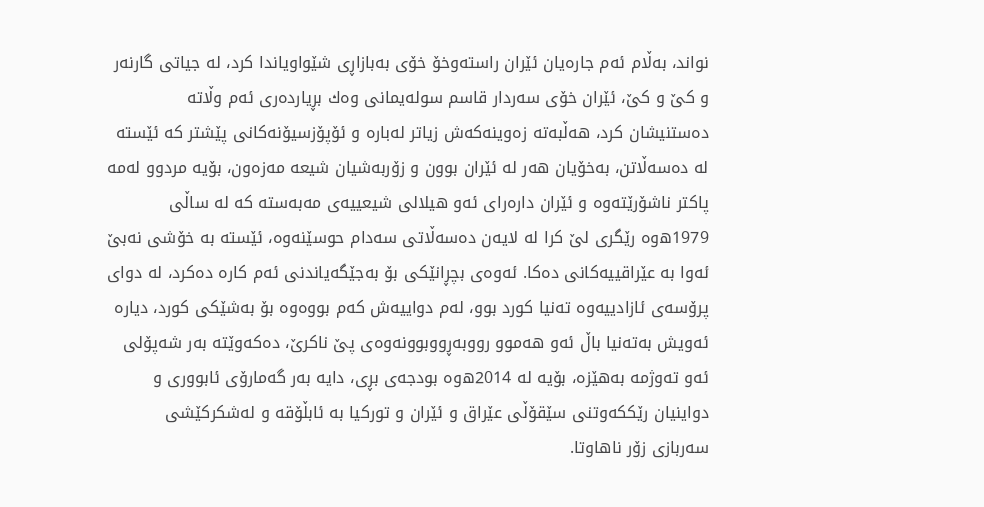نواند، به‌ڵام ئه‌م جاره‌یان ئێران راسته‌وخۆ خۆى به‌بازاڕى شێواویاندا كرد، له‌ جیاتى گارنه‌ر و كێ و كێ، ئێران خۆى سه‌ردار قاسم سوله‌یمانى وه‌ك بڕیارده‌رى ئه‌م وڵاته‌ ده‌ستنیشان كرد، هه‌ڵبه‌ته‌ زه‌وینه‌كه‌ش زیاتر له‌باره‌ و ئۆپۆزسیۆنه‌كانى پێشتر كه‌ ئێسته‌ له‌ ده‌سه‌ڵاتن، به‌خۆیان هه‌ر له‌ ئێران بوون و زۆربه‌شیان شیعه‌ مه‌زه‌ون، بۆیه‌ مردوو له‌مه‌ پاكتر ناشۆرێته‌وه‌ و ئێران داره‌راى ئه‌و هیلالى شیعییه‌ى مه‌به‌سته‌ كه‌ له‌ ساڵى 1979ه‌وه‌ رێگرى لێ كرا له‌ لایه‌ن ده‌سه‌ڵاتى سه‌دام حوسێنه‌وه‌، ئێسته‌ به‌ خۆشى نه‌بێ ئه‌وا به‌ عێراقییه‌كانى ده‌كا. ئه‌وه‌ى بچڕانێكى بۆ به‌جێگه‌یاندنى ئه‌م كاره‌ ده‌كرد، له‌ دواى پرۆسه‌ى ئازادییه‌وه‌ ته‌نیا كورد بوو، له‌م دواییه‌ش كه‌م بووه‌وه‌ بۆ به‌شێكى كورد، دیاره‌ ئه‌ویش به‌ته‌نیا باڵ ئه‌و هه‌موو رووبه‌ڕووبوونه‌وه‌ى پێ ناكرێ، ده‌كه‌وێته‌ به‌ر شه‌پۆلى ئه‌و ته‌وژمه‌ به‌هێزه‌، بۆیه‌ له‌ 2014ه‌وه‌ بودجه‌ى بڕى، دایه‌ به‌ر گه‌مارۆى ئابوورى و دواینیان رێككه‌وتنى سێقۆڵى عێراق و ئێران و توركیا به‌ ئابڵۆقه‌ و له‌شكركێشى سه‌ربازى زۆر ناهاوتا.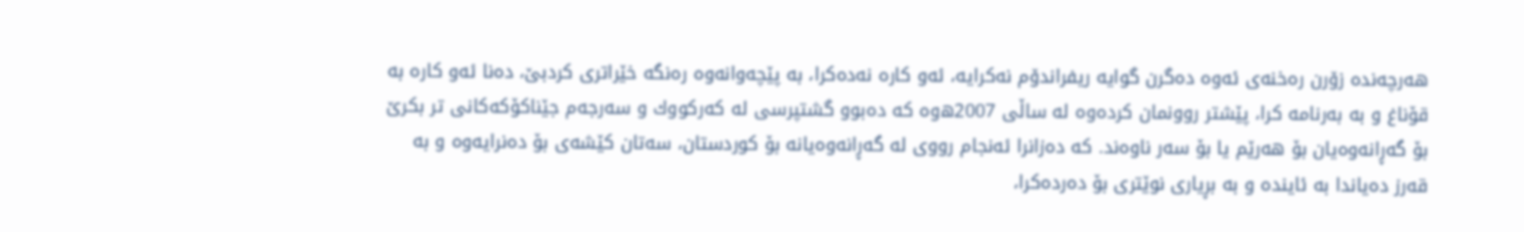هه‌رچه‌نده‌ زۆرن ره‌خنه‌ى ئه‌وه‌ ده‌گرن گوایه‌ ریفراندۆم نه‌كرایه‌، ئه‌و كاره‌ نه‌ده‌كرا، به‌ پێچه‌وانه‌وه‌ ره‌نگه‌ خێراترى كردبێ، ده‌نا ئه‌و كاره‌ به‌ قۆناغ و به‌ به‌رنامه‌ كرا، پێشتر روونمان كرده‌وه‌ له‌ ساڵی 2007ه‌وه‌ كه‌ ده‌بوو گشتپرسى له‌ كه‌ركووك و سه‌رجه‌م جێناكۆكه‌كانى تر بكرێ بۆ گه‌ڕانه‌وه‌یان بۆ هه‌رێم یا بۆ سه‌ر ناوه‌ند. كه‌ ده‌زانرا ئه‌نجام رووى له‌ گه‌ڕانه‌وه‌یانه‌ بۆ كوردستان، سه‌تان كێشه‌ى بۆ ده‌نرایه‌وه‌ و به‌ قه‌رز ده‌یاندا به‌ ئاینده‌ و به‌ بڕیارى نوێترى بۆ ده‌رده‌كرا،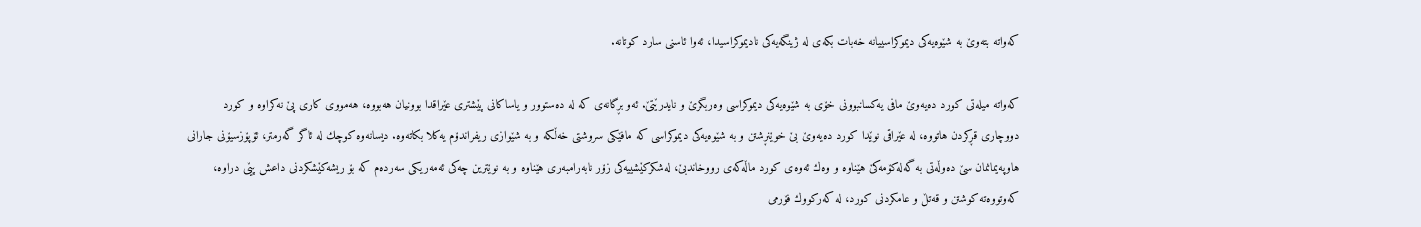كه‌واته‌ بته‌وێ به‌ شێوه‌یه‌كى دیموكراسییانه‌ خه‌بات بكه‌ى له‌ ژینگه‌یه‌كى نادیموكراسیدا، ئه‌وا ئاسنى سارد كوتانه‌.

كه‌واته‌ میله‌تى كورد ده‌یه‌وێ مافى یه‌كسانبوونى خۆى به‌ شێوه‌یه‌كى دیموكراسى وه‌ربگرێ و نایدرێتێ. ئه‌و بڕگانه‌ى كه‌ له‌ ده‌ستوور و یاساكانى پێشترى عێراقدا بوونیان هه‌بووه‌، هه‌مووى كارى پێ نه‌كراوه‌ و كورد دووچارى قڕكردن هاتووه‌، له‌ عێراقى نوێدا كورد ده‌یه‌وێ بێ خوێنڕشتن و به‌ شێوه‌یه‌كى دیموكراسى كه‌ مافێكى سروشتى خه‌ڵكه‌ و به‌ شێوازى ریفراندۆم یه‌كلا بكاته‌وه‌. دیسانه‌وه‌ كوچك له‌ ئاگر گه‌رمتر، ئۆپۆزسیۆنى جارانى هاوپه‌یمانمان سێ ده‌وڵه‌تى به‌ گه‌له‌كۆمه‌كێ هێناوه‌ و وه‌ك ئه‌وه‌ى كورد ماڵه‌كه‌ى رووخاندبێ، له‌شكركێشییه‌كى زۆر نابه‌رامبه‌رى هێناوه‌ و به‌ نوێترین چه‌كى ئه‌مه‌ریكى سه‌رده‌م كه‌ بۆ ریشه‌كێشكردنى داعش پێى دراوه‌، كه‌وتووه‌ته‌ كوشتن و قه‌تڵ و عامكردنى كورد، له‌ كه‌ركووك فۆرمى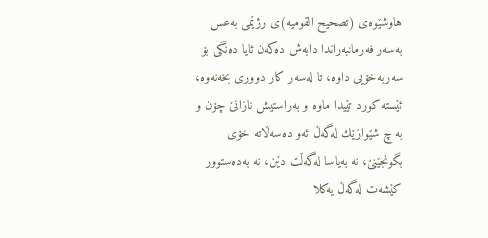هاوشێوه‌ى (تصحیح القومیه‌)ى رژێمى به‌عس به‌سه‌ر فه‌رمانبه‌راندا دابه‌ش ده‌كه‌ن ئایا ده‌نگى بۆ سه‌ربه‌خۆیى داوه‌، تا له‌سه‌ر كار دوورى بخه‌نه‌وه‌، ئێسته‌ كورد تێیدا ماوه‌ و به‌راستیش نازانێ چۆن و به‌ چ شێوازێك له‌گه‌ڵ ئه‌و ده‌سه‌ڵاته‌ خۆى بگونجێنێ، نه‌ به‌یاسا له‌گه‌ڵت دێن، نه‌ به‌ده‌ستوور كێشه‌ت له‌گه‌ڵ یه‌كلا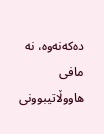ده‌كه‌نه‌وه‌، نه‌ مافى هاووڵاتیبوونى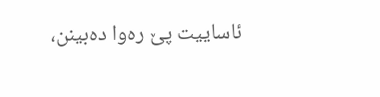ئاساییت پێ ره‌وا ده‌بینن،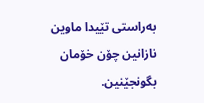به‌راستى تێیدا ماوین نازانین چۆن خۆمان بگونجێنین.